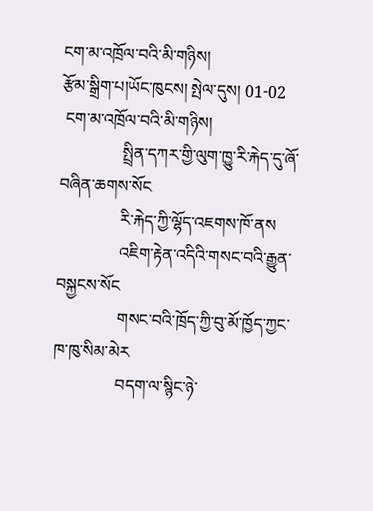ངག་མ་འཁྲོལ་བའི་མི་གཉིས།
རྩོམ་སྒྲིག་པ།ཡོང་ཁུངས། སྤེལ་དུས། 01-02
 ངག་མ་འཁྲོལ་བའི་མི་གཉིས།
               སྤྲིན་དཀར་གྱི་ལུག་ཁྱུ་རི་རྐེད་དུ་ཞོ་བཞིན་ཆགས་སོང
               རི་རྐེད་ཀྱི་ལྷོད་འཇགས་ཁོ་ནས
               འཇིག་རྟེན་འདིའི་གསང་བའི་རྒྱུན་བསྐྱངས་སོང
               གསང་བའི་ཁྲོད་ཀྱི་བུ་མོ་ཁྱོད་ཀྱང་ཁ་ཁུ་སིམ་མེར
               བདག་ལ་སྙིང་ཉེ་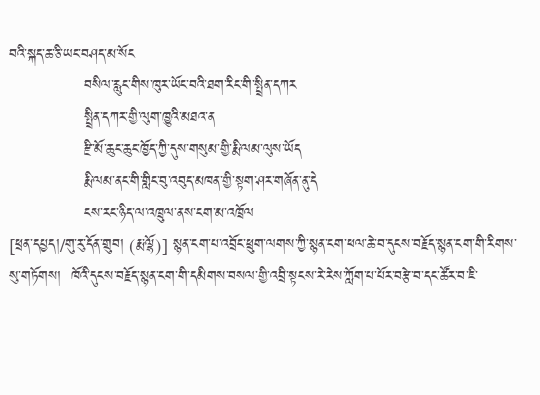བའི་སྐད་ཆ་ཅི་ཡང་བཤད་མ་སོང
               བསིལ་རླུང་གིས་ཁུར་ཡོང་བའི་ཐག་རིང་གི་སྤྲིན་དཀར
               སྤྲིན་དཀར་གྱི་ལུག་ཁྱུའི་མཐའ་ན
               རྫི་མོ་ཆུང་ཆུང་ཁྱོད་ཀྱི་དུས་གསུམ་གྱི་རྨི་ལམ་ལུས་ཡོད
               རྨི་ལམ་ནང་གི་གླིང་བུ་འབུད་མཁན་གྱི་སྟག་ཤར་གཞོན་ནུ་དེ
               ངས་རང་ཉིད་ལ་འཁྲུལ་ནས་ངག་མ་འཁྲོལ
[ཕྲན་དཔྱད།/གུ་རུ་དོན་གྲུབ། (རྨ་ལྷོ)] སྙན་ངག་པ་འབྲོང་ཕྲུག་ལགས་ཀྱི་སྙན་ངག་ཕལ་ཆེ་བ་དུངས་བརྗོད་སྙན་ངག་གི་རིགས་སུ་གཏོགས།  ཁོའི་དུངས་བརྗོད་སྙན་ངག་གི་དམིགས་བསལ་གྱི་འབྲི་སྟངས་རེ་རེས་ཀློག་པ་པོར་བརྩེ་བ་དང་ཚོར་བ་ཇི་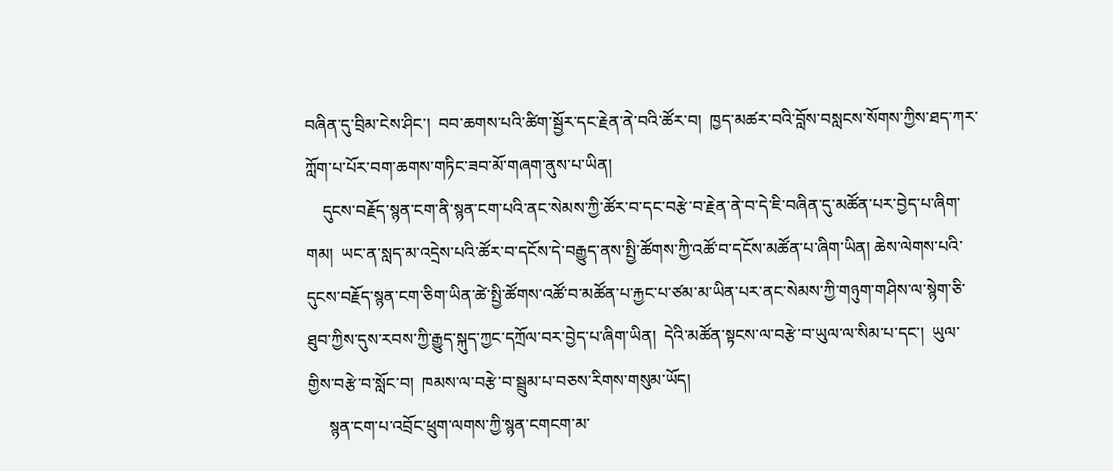བཞིན་དུ་བྲིམ་ངེས་ཤིང་།  བབ་ཆགས་པའི་ཚིག་སྦྱོར་དང་རྗེན་ནེ་བའི་ཚོར་བ།  ཁྱད་མཚར་བའི་བློས་བསླངས་སོགས་ཀྱིས་ཐད་ཀར་ཀློག་པ་པོར་བག་ཆགས་གཏིང་ཟབ་མོ་གཞག་ནུས་པ་ཡིན།
    དུངས་བརྗོད་སྙན་ངག་ནི་སྙན་ངག་པའི་ནང་སེམས་ཀྱི་ཚོར་བ་དང་བརྩེ་བ་རྗེན་ནེ་བ་དེ་ཇི་བཞིན་དུ་མཚོན་པར་བྱེད་པ་ཞིག་གམ།  ཡང་ན་སླད་མ་འདྲེས་པའི་ཚོར་བ་དངོས་དེ་བརྒྱུད་ནས་སྤྱི་ཚོགས་ཀྱི་འཚོ་བ་དངོས་མཚོན་པ་ཞིག་ཡིན། ཆེས་ལེགས་པའི་དུངས་བརྗོད་སྙན་ངག་ཅིག་ཡིན་ཚེ་སྤྱི་ཚོགས་འཚོ་བ་མཚོན་པ་རྐྱང་པ་ཙམ་མ་ཡིན་པར་ནང་སེམས་ཀྱི་གཉུག་གཤིས་ལ་སྙེག་ཅི་ཐུབ་ཀྱིས་དུས་རབས་ཀྱི་རྒྱུད་སྐུད་ཀྱང་དཀྲོལ་བར་བྱེད་པ་ཞིག་ཡིན།  དེའི་མཚོན་སྟངས་ལ་བརྩེ་བ་ཡུལ་ལ་སིམ་པ་དང་།  ཡུལ་གྱིས་བརྩེ་བ་སློང་བ།  ཁམས་ལ་བརྩེ་བ་སྦྲུམ་པ་བཅས་རིགས་གསུམ་ཡོད།
     སྙན་ངག་པ་འབྲོང་ཕྲུག་ལགས་ཀྱི་སྙན་ངགངག་མ་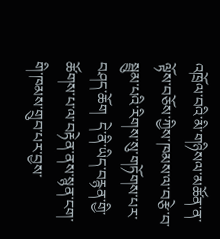འཁྲོལ་བའི་མི་གཉིསལ་མཚོན་ན་ལྟོས་བཅོས་ཀྱིས་ཁམས་ལ་བརྩེ་བ་སྦྲུམ་པའི་རིགས་སུ་གཏོགས་པར་བཤད་ཆོག  དེ་ནི་ཡིད་བརྙན་གྱི་ཚོགས་པ་ལ་བརྟེན་ནས་སྙན་ངག་གི་ཁམས་གྲུབ་པར་བྱས་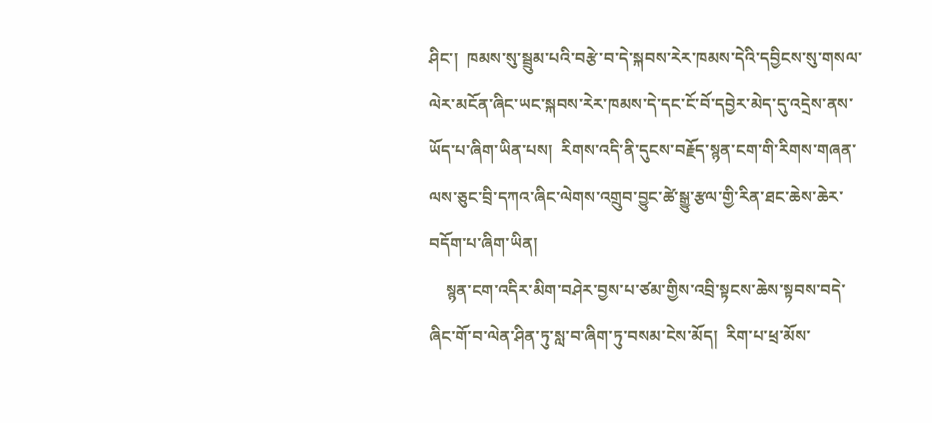ཤིང་།  ཁམས་སུ་སྦྲུམ་པའི་བརྩེ་བ་དེ་སྐབས་རེར་ཁམས་དེའི་དབྱིངས་སུ་གསལ་ལེར་མངོན་ཞིང་ཡང་སྐབས་རེར་ཁམས་དེ་དང་ངོ་བོ་དབྱེར་མེད་དུ་འདྲེས་ནས་ཡོད་པ་ཞིག་ཡིན་པས།  རིགས་འདི་ནི་དུངས་བརྗོད་སྙན་ངག་གི་རིགས་གཞན་ལས་ཅུང་བྲི་དཀའ་ཞིང་ལེགས་འགྲུབ་བྱུང་ཚེ་སྒྱུ་རྩལ་གྱི་རིན་ཐང་ཆེས་ཆེར་བདོག་པ་ཞིག་ཡིན།
    སྙན་ངག་འདིར་མིག་བཤེར་བྱས་པ་ཙམ་གྱིས་འབྲི་སྟངས་ཆེས་སྟབས་བདེ་ཞིང་གོ་བ་ལེན་ཤིན་ཏུ་སླ་བ་ཞིག་ཏུ་བསམ་ངེས་མོད།  རིག་པ་ཕྲ་མོས་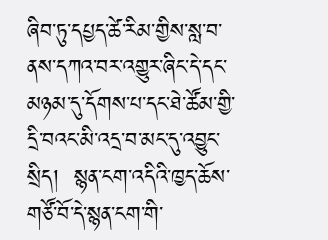ཞིབ་ཏུ་དཔྱད་ཚེ་རིམ་གྱིས་སླ་བ་ནས་དཀའ་བར་འགྱུར་ཞིང་དེ་དང་མཉམ་དུ་དོགས་པ་དང་ཐེ་ཚོམ་གྱི་དྲི་བའང་མི་འདྲ་བ་མང་དུ་འབྱུང་སྲིད།  སྙན་ངག་འདིའི་ཁྱད་ཆོས་གཙོ་བོ་དེ་སྙན་ངག་གི་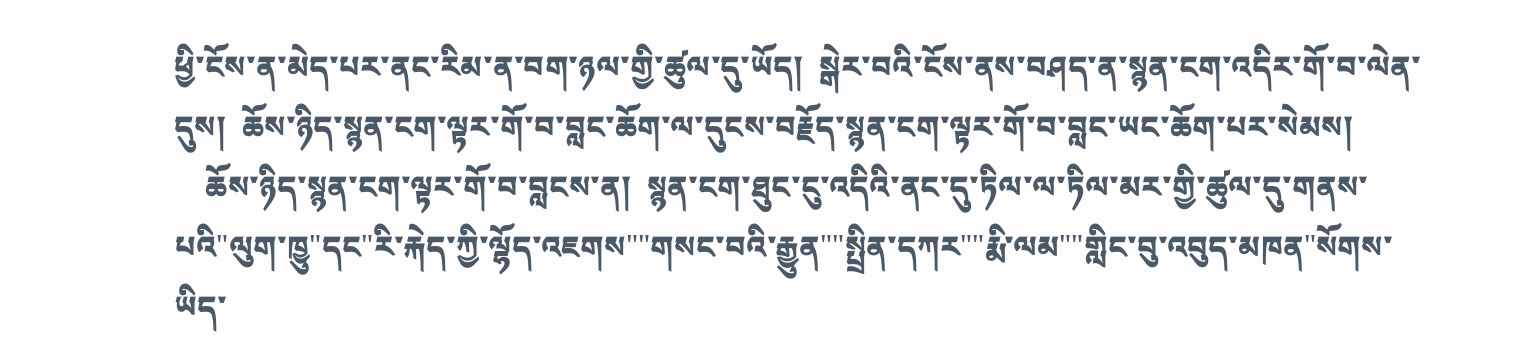ཕྱི་ངོས་ན་མེད་པར་ནང་རིམ་ན་བག་ཉལ་གྱི་ཚུལ་དུ་ཡོད།  སྒེར་བའི་ངོས་ནས་བཤད་ན་སྙན་ངག་འདིར་གོ་བ་ལེན་དུས།  ཆོས་ཉིད་སྙན་ངག་ལྟར་གོ་བ་བླང་ཆོག་ལ་དུངས་བརྗོད་སྙན་ངག་ལྟར་གོ་བ་བླང་ཡང་ཆོག་པར་སེམས།
    ཆོས་ཉིད་སྙན་ངག་ལྟར་གོ་བ་བླངས་ན།  སྙན་ངག་ཐུང་ངུ་འདིའི་ནང་དུ་ཏིལ་ལ་ཏིལ་མར་གྱི་ཚུལ་དུ་གནས་པའི"ལུག་ཁྱུ"དང"རི་རྐེད་ཀྱི་ལྷོད་འཇགས""གསང་བའི་རྒྱུན""སྤྲིན་དཀར""རྨི་ལམ""གླིང་བུ་འབུད་མཁན"སོགས་ཡིད་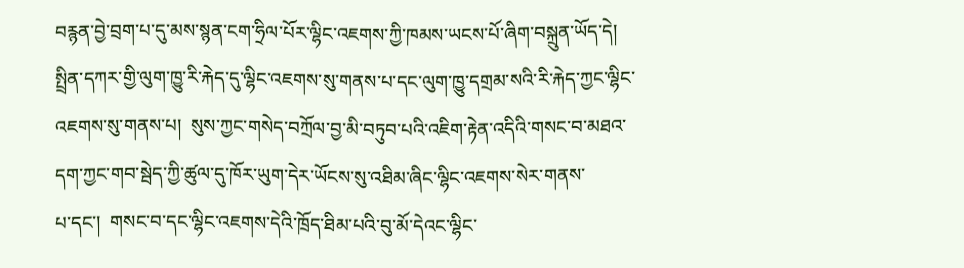བརྙན་བྱེ་བྲག་པ་དུ་མས་སྙན་ངག་ཧྲིལ་པོར་ལྷིང་འཇགས་ཀྱི་ཁམས་ཡངས་པོ་ཞིག་བསྐྲུན་ཡོད་དེ།  སྤྲིན་དཀར་གྱི་ལུག་ཁྱུ་རི་རྐེད་དུ་ལྷིང་འཇགས་སུ་གནས་པ་དང་ལུག་ཁྱུ་དགྲམ་སའི་རི་རྐེད་ཀྱང་ལྷིང་འཇགས་སུ་གནས་པ།  སུས་ཀྱང་གསེད་བཀྲོལ་བྱ་མི་བཏུབ་པའི་འཇིག་རྟེན་འདིའི་གསང་བ་མཐའ་དག་ཀྱང་གབ་སྦེད་ཀྱི་ཚུལ་དུ་ཁོར་ཡུག་དེར་ཡོངས་སུ་འཐིམ་ཞིང་ལྷིང་འཇགས་སེར་གནས་
པ་དང་།  གསང་བ་དང་ལྷིང་འཇགས་དེའི་ཁྲོད་ཐིམ་པའི་བུ་མོ་དེའང་ལྷིང་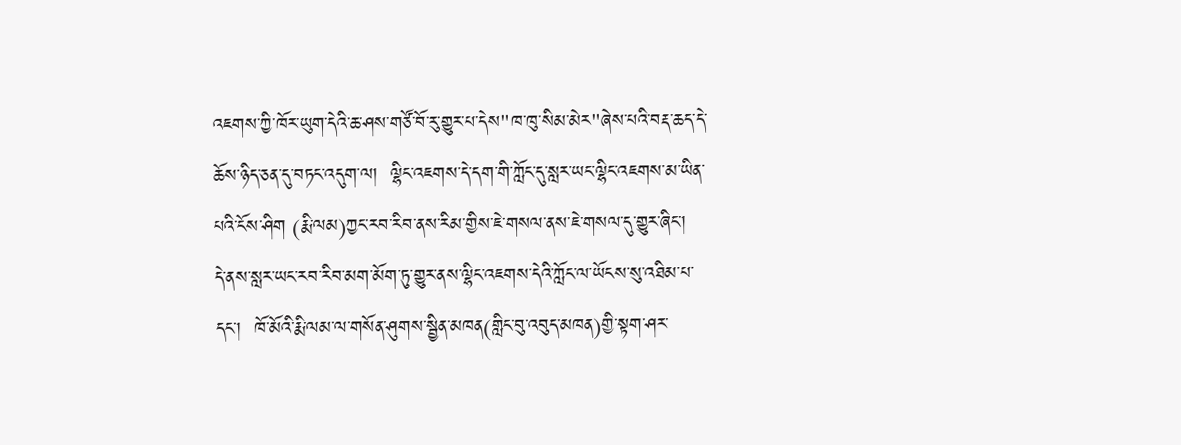འཇགས་ཀྱི་ཁོར་ཡུག་དེའི་ཆ་ཤས་གཙོ་བོ་རུ་གྱུར་པ་དེས"ཁ་ཁུ་སིམ་མེར"ཞེས་པའི་བརྡ་ཆད་དེ་ཆོས་ཉིད་ཅན་དུ་བཏང་འདུག་ལ།  ལྷིང་འཇགས་དེ་དག་གི་ཀློང་དུ་སླར་ཡང་ལྷིང་འཇགས་མ་ཡིན་པའི་ངོས་ཤིག (རྨི་ལམ)ཀྱང་རབ་རིབ་ནས་རིམ་གྱིས་ཇེ་གསལ་ནས་ཇེ་གསལ་དུ་གྱུར་ཞིང་།  དེ་ནས་སླར་ཡང་རབ་རིབ་མག་མོག་ཏུ་གྱུར་ནས་ལྷིང་འཇགས་དེའི་ཀློང་ལ་ཡོངས་སུ་འཐིམ་པ་དང་།  ཁོ་མོའི་རྨི་ལམ་ལ་གསོན་ཤུགས་སྦྱིན་མཁན(གླིང་བུ་འབུད་མཁན)གྱི་སྟག་ཤར་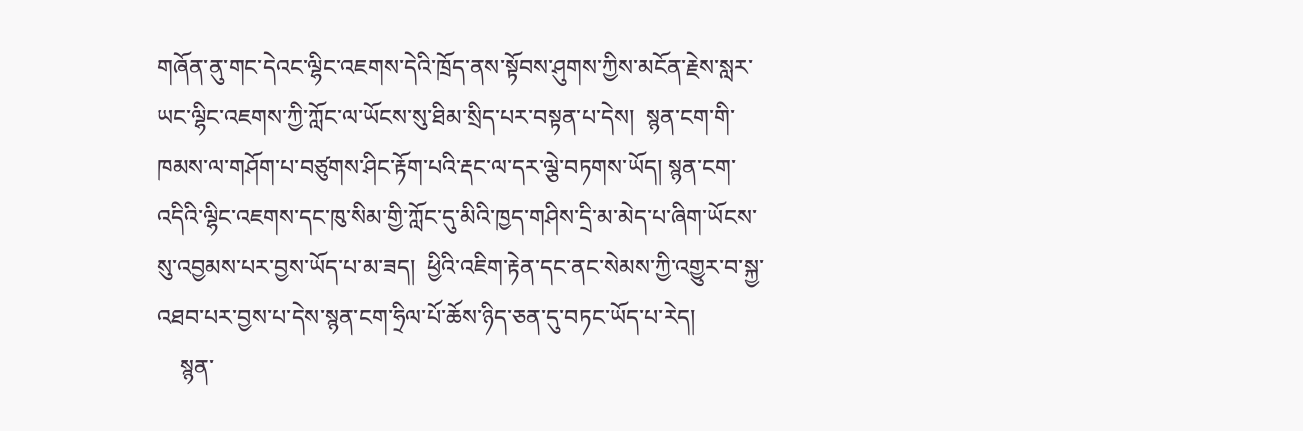གཞོན་ནུ་གང་དེའང་ལྷིང་འཇགས་དེའི་ཁྲོད་ནས་སྟོབས་ཤུགས་ཀྱིས་མངོན་རྗེས་སླར་ཡང་ལྷིང་འཇགས་ཀྱི་ཀློང་ལ་ཡོངས་སུ་ཐིམ་སྲིད་པར་བསྟན་པ་དེས།  སྙན་ངག་གི་ཁམས་ལ་གཤོག་པ་བཙུགས་ཤིང་རྟོག་པའི་རྡང་ལ་དར་ལྕེ་བཏགས་ཡོད། སྙན་ངག་འདིའི་ལྷིང་འཇགས་དང་ཁུ་སིམ་གྱི་ཀློང་དུ་མིའི་ཁྱད་གཤིས་དྲི་མ་མེད་པ་ཞིག་ཡོངས་སུ་འབྱམས་པར་བྱས་ཡོད་པ་མ་ཟད།  ཕྱིའི་འཇིག་རྟེན་དང་ནང་སེམས་ཀྱི་འགྱུར་བ་སྐྱ་འཐབ་པར་བྱས་པ་དེས་སྙན་ངག་ཧྲིལ་པོ་ཆོས་ཉིད་ཅན་དུ་བཏང་ཡོད་པ་རེད།
    སྙན་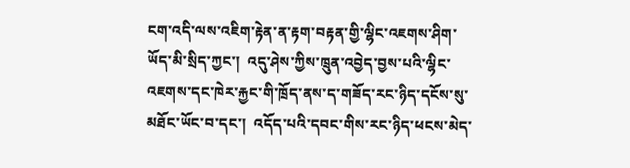ངག་འདི་ལས་འཇིག་རྟེན་ན་རྟག་བརྟན་གྱི་ལྷིང་འཇགས་ཤིག་ཡོད་མི་སྲིད་ཀྱང་།  འདུ་ཤེས་ཀྱིས་ཁྲུན་འབྱེད་བྱས་པའི་ལྷིང་འཇགས་དང་ཁེར་རྐྱང་གི་ཁྲོད་ནས་ད་གཟོད་རང་ཉིད་དངོས་སུ་མཐོང་ཡོང་བ་དང་།  འདོད་པའི་དབང་གིས་རང་ཉིད་ཕངས་མེད་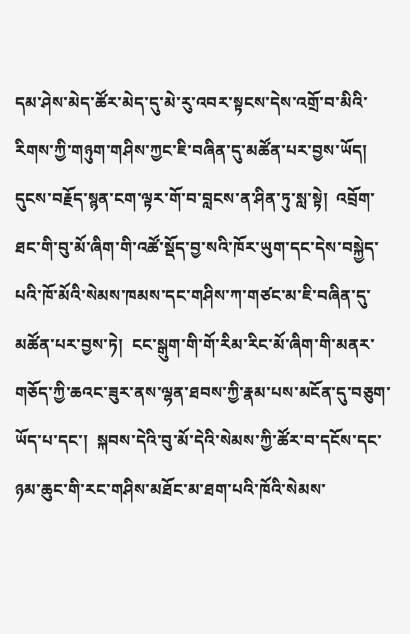དམ་ཤེས་མེད་ཚོར་མེད་དུ་མེ་རུ་འབར་སྟངས་དེས་འགྲོ་བ་མིའི་རིགས་ཀྱི་གཉུག་གཤིས་ཀྱང་ཇི་བཞིན་དུ་མཚོན་པར་བྱས་ཡོད།
དུངས་བརྗོད་སྙན་ངག་ལྟར་གོ་བ་བླངས་ན་ཤིན་ཏུ་སླ་སྟེ།  འབྲོག་ཐང་གི་བུ་མོ་ཞིག་གི་འཚོ་སྡོད་བྱ་སའི་ཁོར་ཡུག་དང་དེས་བསྐྱེད་པའི་ཁོ་མོའི་སེམས་ཁམས་དང་གཤིས་ཀ་གཙང་མ་ཇི་བཞིན་དུ་མཚོན་པར་བྱས་ཏེ།  ངང་སྒུག་གི་གོ་རིམ་རིང་མོ་ཞིག་གི་མནར་གཅོད་ཀྱི་ཆའང་ཟུར་ནས་ལྷན་ཐབས་ཀྱི་རྣམ་པས་མངོན་དུ་བཅུག་ཡོད་པ་དང་།  སྐབས་དེའི་བུ་མོ་དེའི་སེམས་ཀྱི་ཚོར་བ་དངོས་དང་ཉམ་ཆུང་གི་རང་གཤིས་མཐོང་མ་ཐག་པའི་ཁོའི་སེམས་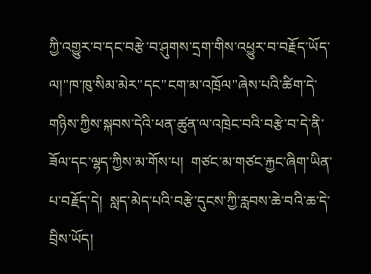ཀྱི་འགྱུར་བ་དང་བརྩེ་བ་ཤུགས་དྲག་གིས་འཕྱུར་བ་བརྗོད་ཡོད་ལ།"ཁ་ཁུ་སིམ་མེར"དང"ངག་མ་འཁྲོལ"ཞེས་པའི་ཚིག་དེ་གཉིས་ཀྱིས་སྐབས་དེའི་ཕན་ཚུན་ལ་འཁྲེང་བའི་བརྩེ་བ་དེ་ནི་ཟོལ་དང་ལྷད་ཀྱིས་མ་གོས་པ།  གཙང་མ་གཙང་རྐྱང་ཞིག་ཡིན་པ་བརྗོད་དེ།  སླད་མེད་པའི་བརྩེ་དུངས་ཀྱི་རླབས་ཆེ་བའི་ཆ་དེ་བྲིས་ཡོད།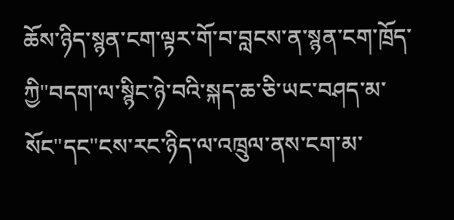ཆོས་ཉིད་སྙན་ངག་ལྟར་གོ་བ་བླངས་ན་སྙན་ངག་ཁྲོད་ཀྱི"བདག་ལ་སྙིང་ཉེ་བའི་སྐད་ཆ་ཅི་ཡང་བཤད་མ་སོང"དང"ངས་རང་ཉིད་ལ་འཁྲུལ་ནས་ངག་མ་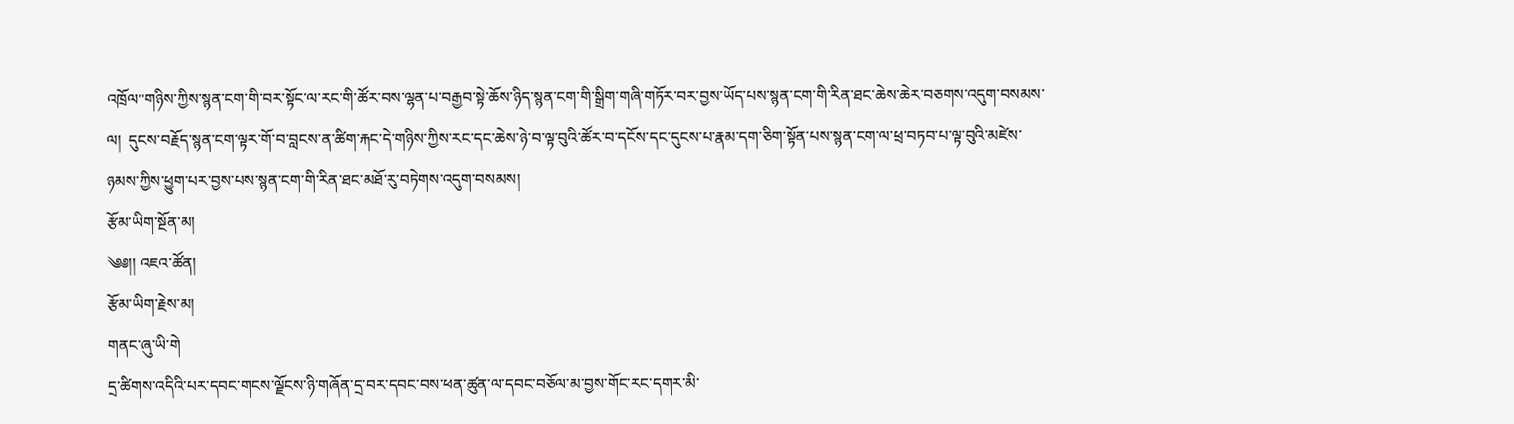འཁྲོལ"གཉིས་ཀྱིས་སྙན་ངག་གི་བར་སྟོང་ལ་རང་གི་ཚོར་བས་ལྷན་པ་བརྒྱབ་སྟེ་ཆོས་ཉིད་སྙན་ངག་གི་སྒྲིག་གཞི་གཏོར་བར་བྱས་ཡོད་པས་སྙན་ངག་གི་རིན་ཐང་ཆེས་ཆེར་བཅགས་འདུག་བསམས་ལ།  དུངས་བརྗོད་སྙན་ངག་ལྟར་གོ་བ་བླངས་ན་ཚིག་རྐང་དེ་གཉིས་ཀྱིས་རང་དང་ཆེས་ཉེ་བ་ལྟ་བུའི་ཚོར་བ་དངོས་དང་དུངས་པ་རྣམ་དག་ཅིག་སྟོན་པས་སྙན་ངག་ལ་ཕྲ་བཏབ་པ་ལྟ་བུའི་མཛེས་ཉམས་ཀྱིས་ཕྱུག་པར་བྱས་པས་སྙན་ངག་གི་རིན་ཐང་མཐོ་རུ་བཏེགས་འདུག་བསམས།
རྩོམ་ཡིག་སྔོན་མ།
༄༅།། འཇའ་ཚོན།
རྩོམ་ཡིག་རྗེས་མ།
གནང་ཞུ་ཡི་གེ
དྲ་ཚིགས་འདིའི་པར་དབང་གངས་ལྗོངས་ཉི་གཞོན་དྲ་བར་དབང་བས་ཕན་ཚུན་ལ་དབང་བཅོལ་མ་བྱས་གོང་རང་དགར་མི་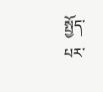སྤྱོད་པར་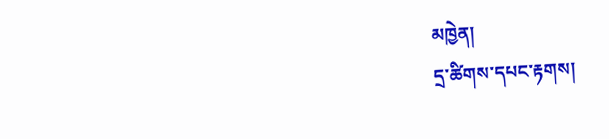མཁྱེན།
དྲ་ཚིགས་དཔང་རྟགས།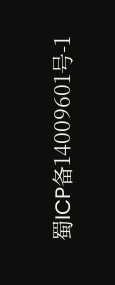蜀ICP备14009601号-1